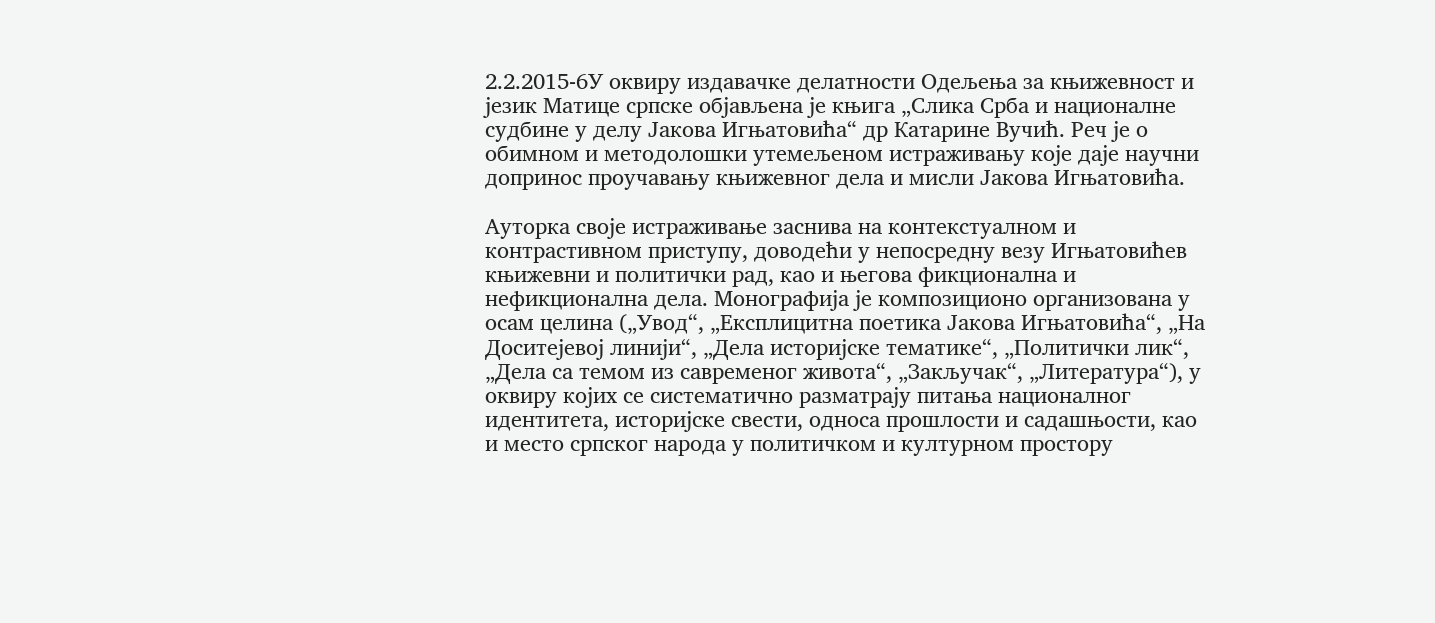2.2.2015-6У оквиру издавачке делатности Одељења за књижевност и језик Матице српске објављена је књига „Слика Срба и националне судбине у делу Јакова Игњатовића“ др Катарине Вучић. Реч је о обимном и методолошки утемељеном истраживању које даје научни допринос проучавању књижевног дела и мисли Јакова Игњатовића.

Ауторка своје истраживање заснива на контекстуалном и контрастивном приступу, доводећи у непосредну везу Игњатовићев књижевни и политички рад, као и његова фикционална и нефикционална дела. Монографија је композиционо организована у осам целина („Увод“, „Експлицитна поетика Јакова Игњатовића“, „На Доситејевој линији“, „Дела историјске тематике“, „Политички лик“, „Дела са темом из савременог живота“, „Закључак“, „Литература“), у оквиру којих се систематично разматрају питања националног идентитета, историјске свести, односа прошлости и садашњости, као и место српског народа у политичком и културном простору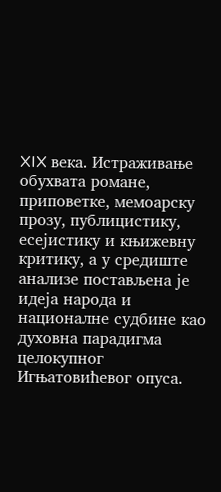XIX века. Истраживање обухвата романе, приповетке, мемоарску прозу, публицистику, есејистику и књижевну критику, а у средиште анализе постављена је идеја народа и националне судбине као духовна парадигма целокупног Игњатовићевог опуса.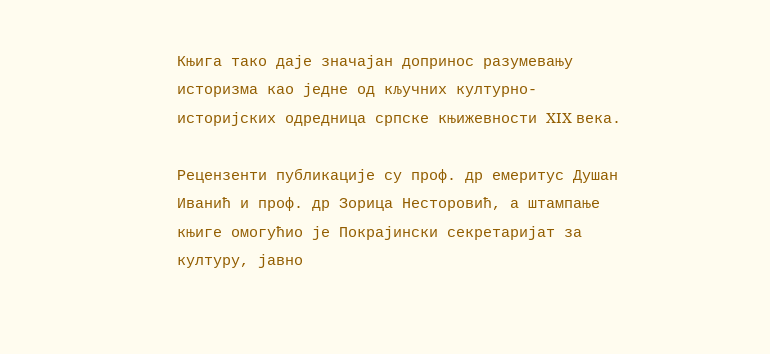Књига тако даје значајан допринос разумевању историзма као једне од кључних културно-историјских одредница српске књижевности XIX века.

Рецензенти публикације су проф. др емеритус Душан Иванић и проф. др Зорица Несторовић, а штампање књиге омогућио је Покрајински секретаријат за културу, јавно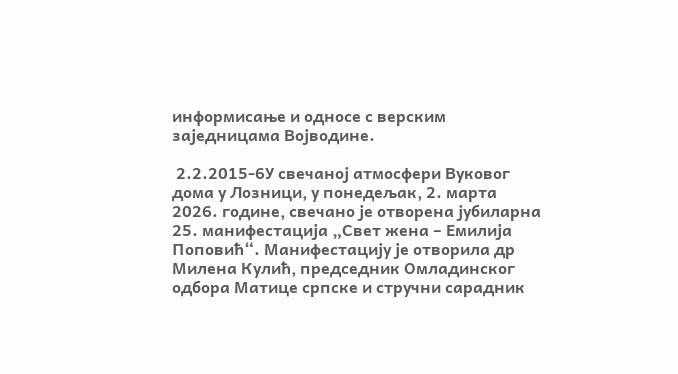информисање и односе с верским заједницама Војводине.

 2.2.2015-6У свечаној атмосфери Вуковог дома у Лозници, у понедељак, 2. марта 2026. године, свечано је отворена јубиларна 25. манифестација „Свет жена – Емилија Поповић“. Манифестацију је отворила др Милена Кулић, председник Омладинског одбора Матице српске и стручни сарадник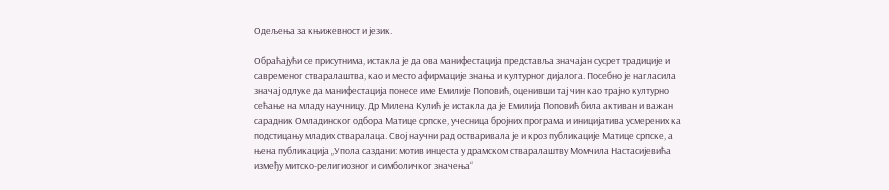Одељења за књижевност и језик.

Обраћајући се присутнима, истакла је да ова манифестација представља значајан сусрет традиције и савременог стваралаштва, као и место афирмације знања и културног дијалога. Посебно је нагласила значај одлуке да манифестација понесе име Емилије Поповић, оценивши тај чин као трајно културно сећање на младу научницу. Др Милена Кулић је истакла да је Емилија Поповић била активан и важан сарадник Омладинског одбора Матице српске, учесница бројних програма и иницијатива усмерених ка подстицању младих стваралаца. Свој научни рад остваривала је и кроз публикације Матице српске, а њена публикација „Упола саздани: мотив инцеста у драмском стваралаштву Момчила Настасијевића између митско-религиозног и симболичког значења“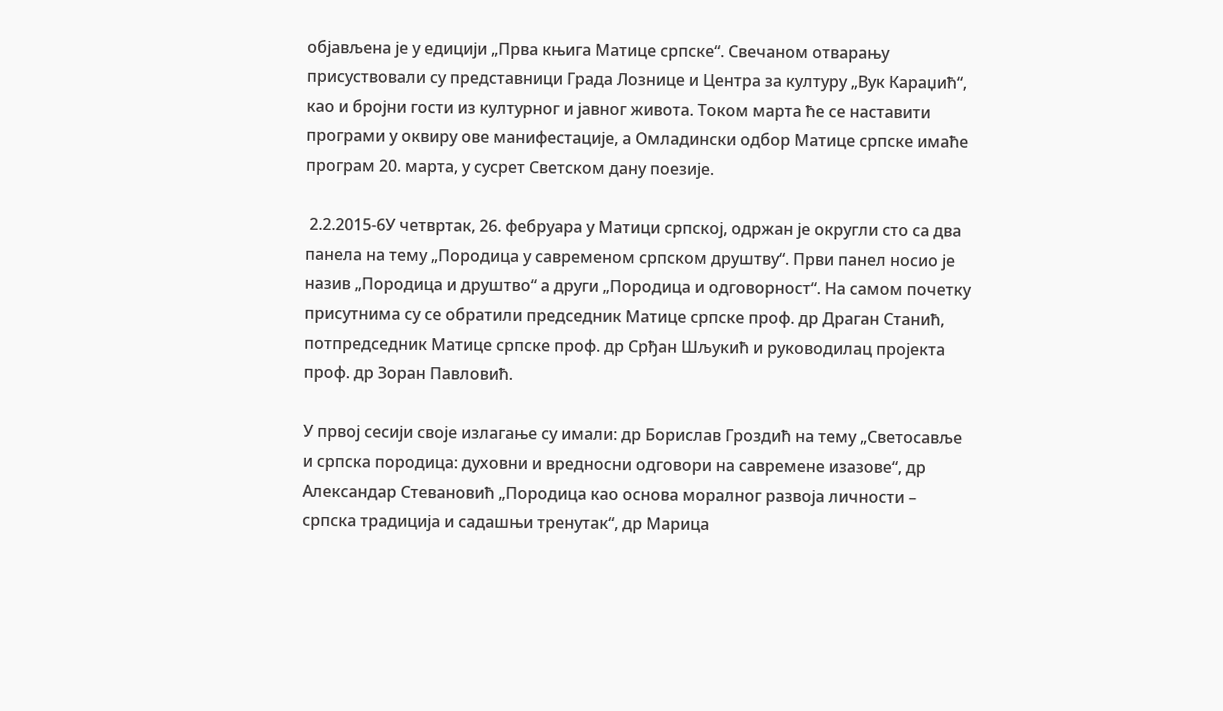објављена је у едицији „Прва књига Матице српске“. Свечаном отварању присуствовали су представници Града Лознице и Центра за културу „Вук Караџић“, као и бројни гости из културног и јавног живота. Током марта ће се наставити програми у оквиру ове манифестације, а Омладински одбор Матице српске имаће програм 20. марта, у сусрет Светском дану поезије.

 2.2.2015-6У четвртак, 26. фебруара у Матици српској, одржан је округли сто са два панела на тему „Породица у савременом српском друштву“. Први панел носио је назив „Породица и друштво“ а други „Породица и одговорност“. На самом почетку присутнима су се обратили председник Матице српске проф. др Драган Станић, потпредседник Матице српске проф. др Срђан Шљукић и руководилац пројекта проф. др Зоран Павловић.

У првој сесији своје излагање су имали: др Борислав Гроздић на тему „Светосавље и српска породица: духовни и вредносни одговори на савремене изазове“, др Александар Стевановић „Породица као основа моралног развоја личности – српска традиција и садашњи тренутак“, др Марица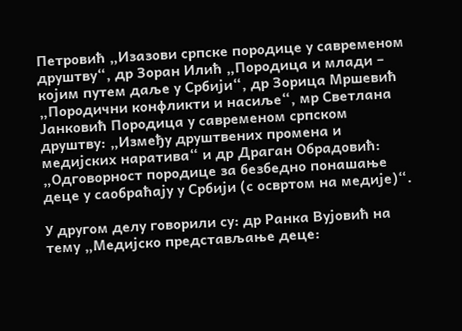Петровић „Изазови српске породице у савременом друштву“, др Зоран Илић „Породица и млади – којим путем даље у Србији“, др Зорица Мршевић „Породични конфликти и насиље“, мр Светлана Јанковић Породица у савременом српском друштву: „Између друштвених промена и медијских наратива“ и др Драган Обрадовић: „Одговорност породице за безбедно понашање деце у саобраћају у Србији (с освртом на медије)“.

У другом делу говорили су: др Ранка Вујовић на тему „Медијско представљање деце: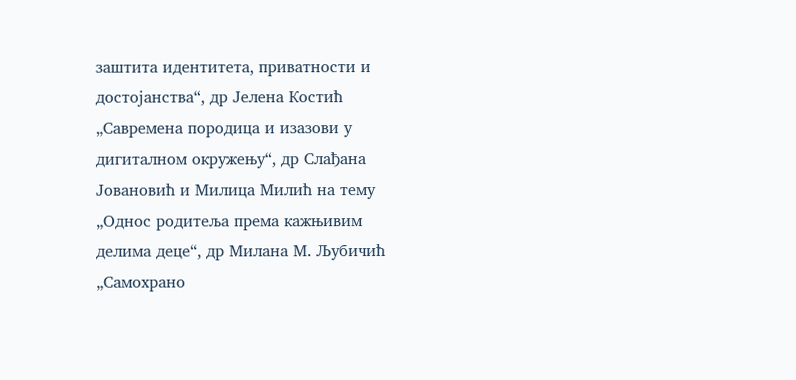заштита идентитета, приватности и достојанства“, др Јелена Костић „Савремена породица и изазови у дигиталном окружењу“, др Слађана Јовановић и Милица Милић на тему „Однос родитеља према кажњивим делима деце“, др Милана М. Љубичић „Самохрано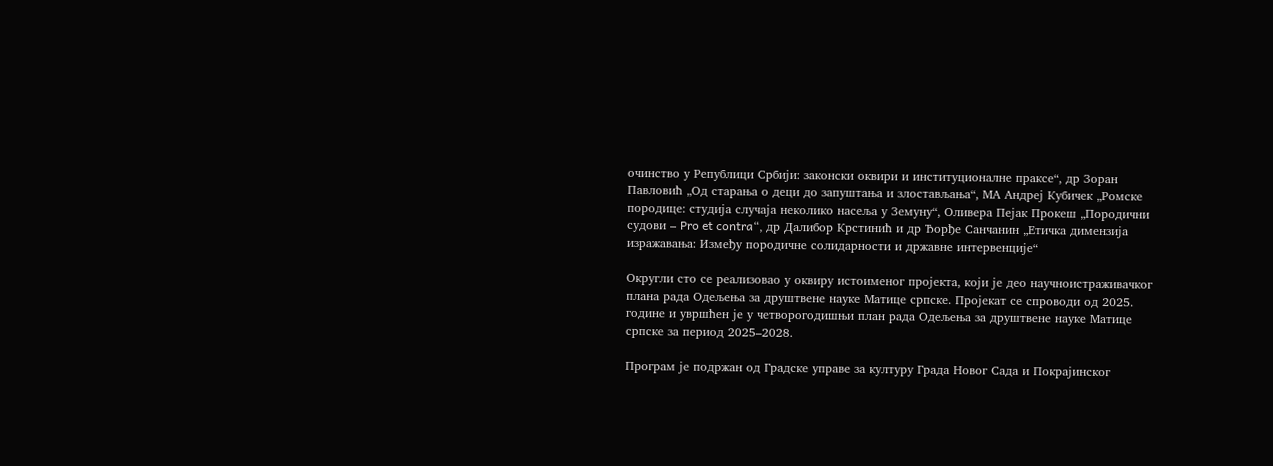очинство у Републици Србији: законски оквири и институционалне праксе“, др Зоран Павловић „Од старања о деци до запуштања и злостављања“, МА Андреј Кубичек „Ромске породице: студија случаја неколико насеља у Земуну“, Оливера Пејак Прокеш „Породични судови – Pro et contra“, др Далибор Крстинић и др Ђорђе Санчанин „Етичка димензија изражавања: Између породичне солидарности и државне интервенције“

Округли сто се реализовао у оквиру истоименог пројекта, који је део научноистраживачког плана рада Одељења за друштвене науке Матице српске. Пројекат се спроводи од 2025. године и увршћен је у четворогодишњи план рада Одељења за друштвене науке Матице српске за период 2025–2028.

Програм је подржан од Градске управе за културу Града Новог Сада и Покрајинског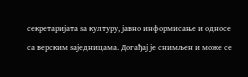секретаријата ѕа културу, јавно информисање и односе са верским ѕаједницама. Догађај је снимљен и може се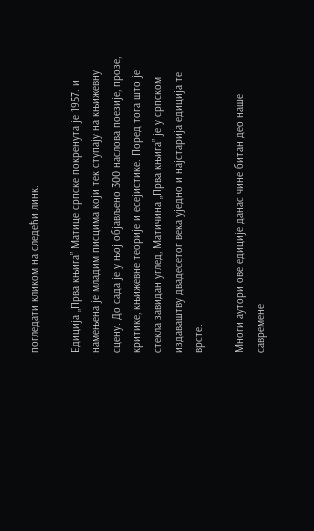погледати кликом на следећи линк.

Едиција „Прва књига” Матице српске покренута је 1957. и намењена је младим писцима који тек ступају на књижевну сцену. До сада је у њој објављено 300 наслова поезије, прозе, критике, књижевне теорије и есејистике. Поред тога што је стекла завидан углед, Матичина „Прва књига” је у српском издаваштву двадесетог века уједно и најстарија едиција те врсте.

Многи аутори ове едиције данас чине битан део наше савремене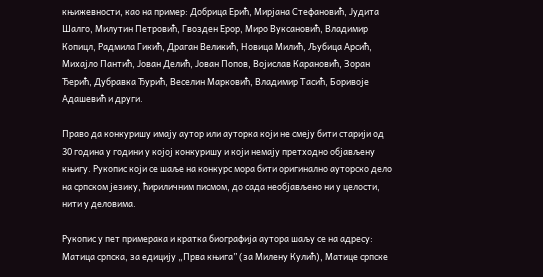књижевности, као на пример: Добрица Ерић, Мирјана Стефановић, Јудита Шалго, Милутин Петровић, Гвозден Ерор, Миро Вуксановић, Владимир Копицл, Радмила Гикић, Драган Великић, Новица Милић, Љубица Арсић, Михајло Пантић, Јован Делић, Јован Попов, Војислав Карановић, Зоран Ђерић, Дубравка Ђурић, Веселин Марковић, Владимир Тасић, Боривоје Адашевић и други.

Право да конкуришу имају аутор или ауторка који не смеју бити старији од 30 година у години у којој конкуришу и који немају претходно објављену књигу. Рукопис који се шаље на конкурс мора бити оригинално ауторско дело на српском језику, ћириличним писмом, до сада необјављено ни у целости, нити у деловима.

Рукопис у пет примерака и кратка биографија аутора шаљу се на адресу: Матица српска, за eдицију „Прва књига” (за Милену Кулић), Матице српске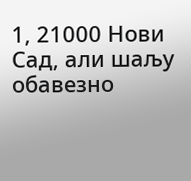1, 21000 Нови Сад, али шаљу обавезно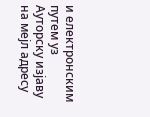и електронским путем уз Ауторску изјаву на мејл адресу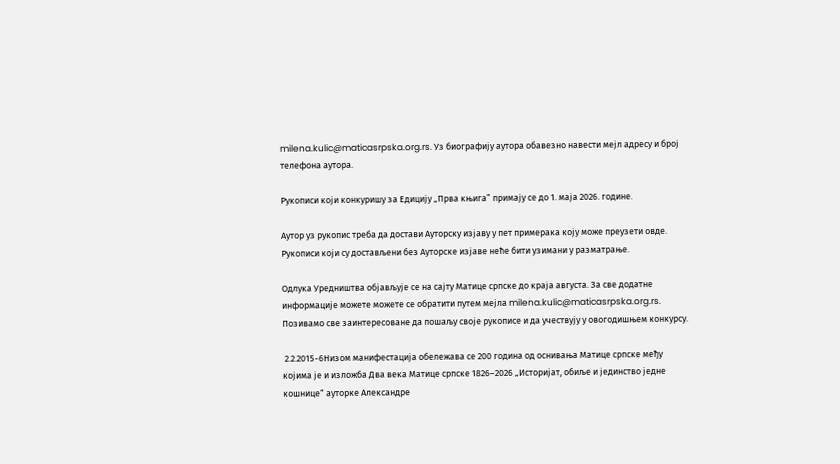milena.kulic@maticasrpska.org.rs. Уз биографију аутора обавезно навести мејл адресу и број телефона аутора.

Рукописи који конкуришу за Eдицију „Прва књига” примају се до 1. маја 2026. године.

Аутор уз рукопис треба да достави Ауторску изјаву у пет примерака коју може преузети овде. Рукописи који су достављени без Ауторске изјаве неће бити узимани у разматрање.

Одлука Уредништва објављује се на сајту Матице српске до краја августа. За све додатне информације можете можете се обратити путем мејла milena.kulic@maticasrpska.org.rs. Позивамо све заинтересоване да пошаљу своје рукописе и да учествују у овогодишњем конкурсу.

 2.2.2015-6Низом манифестација обележава се 200 година од оснивања Матице српске међу којима је и изложба Два века Матице српске 1826–2026 „Историјат, обиље и јединство једне кошнице“ ауторке Александре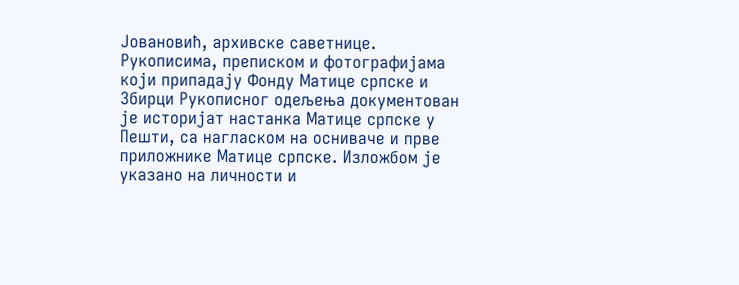Јовановић, архивске саветнице. Рукописима, преписком и фотографијама који припадају Фонду Матице српске и Збирци Рукописног одељења документован је историјат настанка Матице српске у Пешти, са нагласком на осниваче и прве приложнике Матице српске. Изложбом је указано на личности и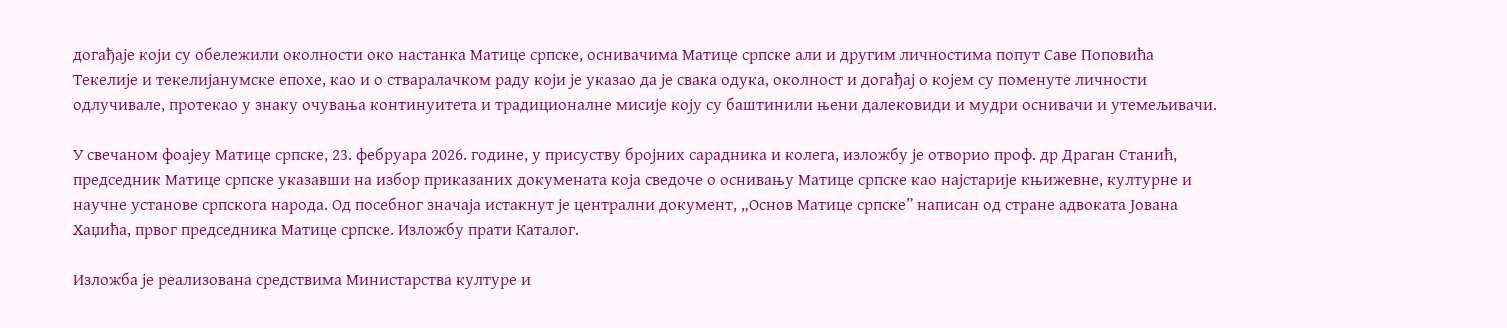догађаје који су обележили околности око настанка Матице српске, оснивачима Матице српске али и другим личностима попут Саве Поповића Текелије и текелијанумске епохе, као и о стваралачком раду који је указао да је свака одука, околност и догађај о којем су поменуте личности одлучивале, протекао у знаку очувања континуитета и традиционалне мисије коју су баштинили њени далековиди и мудри оснивачи и утемељивачи.

У свечаном фоајеу Матице српске, 23. фебруара 2026. године, у присуству бројних сарадника и колега, изложбу је отворио проф. др Драган Станић, председник Матице српске указавши на избор приказаних докумената која сведоче о оснивању Матице српске као најстарије књижевне, културне и научне установе српскога народа. Од посебног значаја истакнут је централни документ, „Основ Матице српске” написан од стране адвоката Јована Хаџића, првог председника Матице српске. Изложбу прати Каталог.

Изложба је реализована средствима Министарства културе и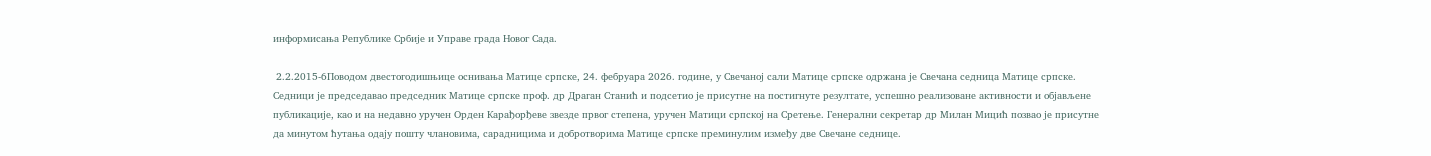информисања Републике Србије и Управе града Новог Сада.

 2.2.2015-6Поводом двестогодишњице оснивања Матице српске, 24. фебруара 2026. године, у Свечаној сали Матице српске одржана је Свечана седница Матице српске. Седници је председавао председник Матице српске проф. др Драган Станић и подсетио је присутне на постигнуте резултате, успешно реализоване активности и објављене публикације, као и на недавно уручен Орден Карађорђеве звезде првог степена, уручен Матици српској на Сретење. Генерални секретар др Милан Мицић позвао је присутне да минутом ћутања одају пошту члановима, сарадницима и добротворима Матице српске преминулим између две Свечане седнице.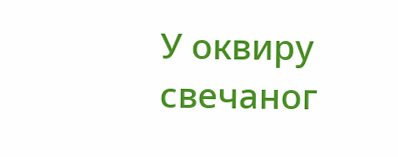У оквиру свечаног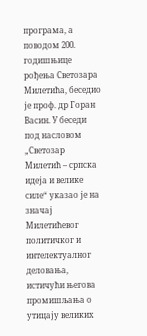програма, а поводом 200. годишњице рођења Светозара Милетића, беседио је проф. др Горан Васин. У беседи под насловом „Светозар Милетић – српска идеја и велике силе“ указао је на значај Милетићевог политичког и интелектуалног деловања, истичући његова промишљања о утицају великих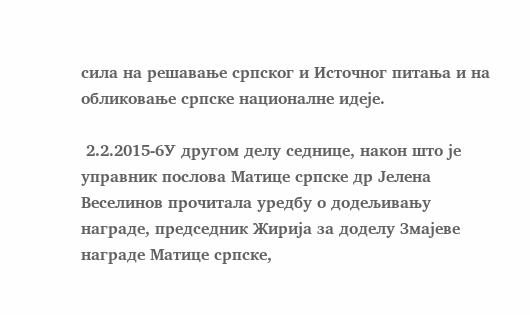сила на решавање српског и Источног питања и на обликовање српске националне идеје.

 2.2.2015-6У другом делу седнице, након што је управник послова Матице српске др Јелена Веселинов прочитала уредбу о додељивању награде, председник Жирија за доделу Змајеве награде Матице српске,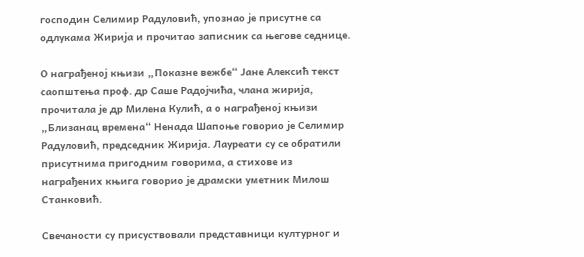господин Селимир Радуловић, упознао је присутне са одлукама Жирија и прочитао записник са његове седнице.

О награђеној књизи „Показне вежбе“ Јане Алексић текст саопштења проф. др Саше Радојчића, члана жирија, прочитала је др Милена Кулић, а о награђеној књизи „Близанац времена“ Ненада Шапоње говорио је Селимир Радуловић, председник Жирија. Лауреати су се обратили присутнима пригодним говорима, а стихове из награђених књига говорио је драмски уметник Милош Станковић.

Свечаности су присуствовали представници културног и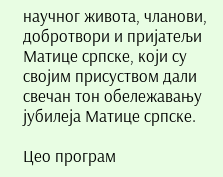научног живота, чланови, добротвори и пријатељи Матице српске, који су својим присуством дали свечан тон обележавању јубилеја Матице српске.

Цео програм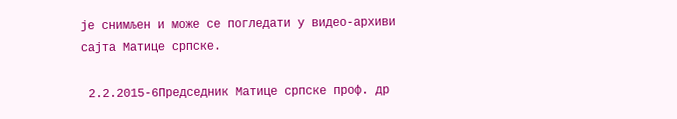је снимљен и може се погледати у видео-архиви сајта Матице српске.

 2.2.2015-6Председник Матице српске проф. др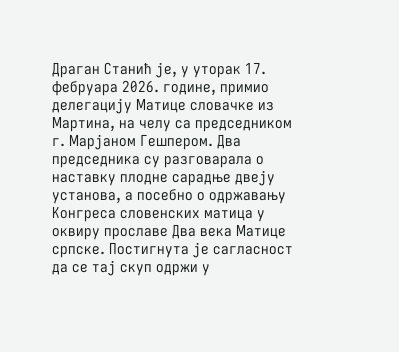Драган Станић је, у уторак 17. фебруара 2026. године, примио делегацију Матице словачке из Мартина, на челу са председником г. Марјаном Гешпером. Два председника су разговарала о наставку плодне сарадње двеју установа, а посебно о одржавању Конгреса словенских матица у оквиру прославе Два века Матице српске. Постигнута је сагласност да се тај скуп одржи у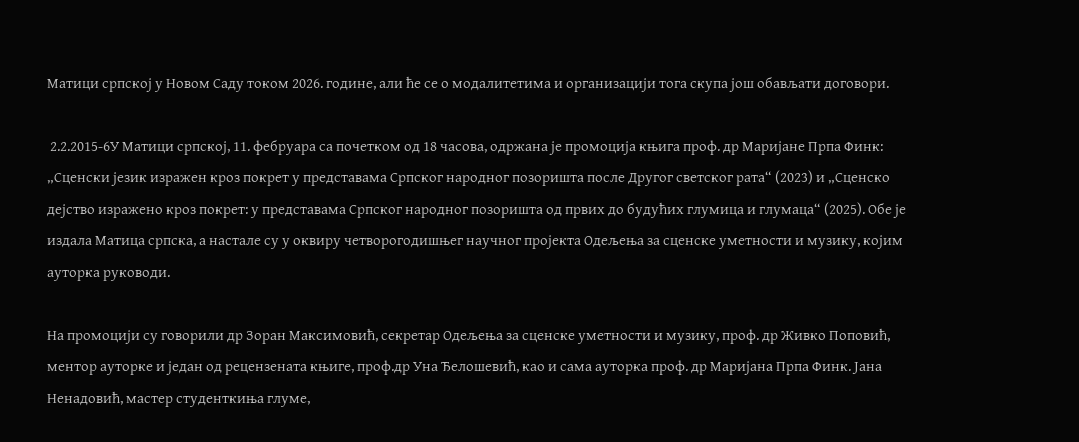Матици српској у Новом Саду током 2026. године, али ће се о модалитетима и организацији тога скупа још обављати договори.

 2.2.2015-6У Матици српској, 11. фебруара са почетком од 18 часова, одржана је промоција књига проф. др Маријане Прпа Финк: „Сценски језик изражен кроз покрет у представама Српског народног позоришта после Другог светског рата“ (2023) и „Сценско дејство изражено кроз покрет: у представама Српског народног позоришта од првих до будућих глумица и глумаца“ (2025). Обе је издала Матица српска, а настале су у оквиру четворогодишњег научног пројекта Одељења за сценске уметности и музику, којим ауторка руководи.

На промоцији су говорили др Зоран Максимовић, секретар Одељења за сценске уметности и музику, проф. др Живко Поповић, ментор ауторке и један од рецензената књиге, проф.др Уна Ђелошевић, као и сама ауторка проф. др Маријана Прпа Финк. Јана Ненадовић, мастер студенткиња глуме,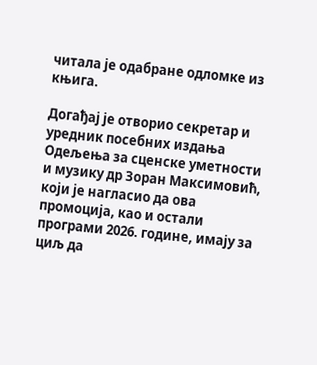читала је одабране одломке из књига.

Догађај је отворио секретар и уредник посебних издања Одељења за сценске уметности и музику др Зоран Максимовић, који је нагласио да ова промоција, као и остали програми 2026. године, имају за циљ да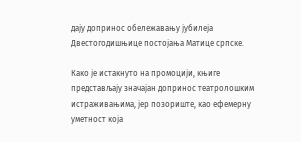дају допринос обележавању јубилеја Двестогодишњице постојања Матице српске.

Како је истакнуто на промоцији, књиге представљају значајан допринос театролошким истраживањима, јер позориште, као ефемерну уметност која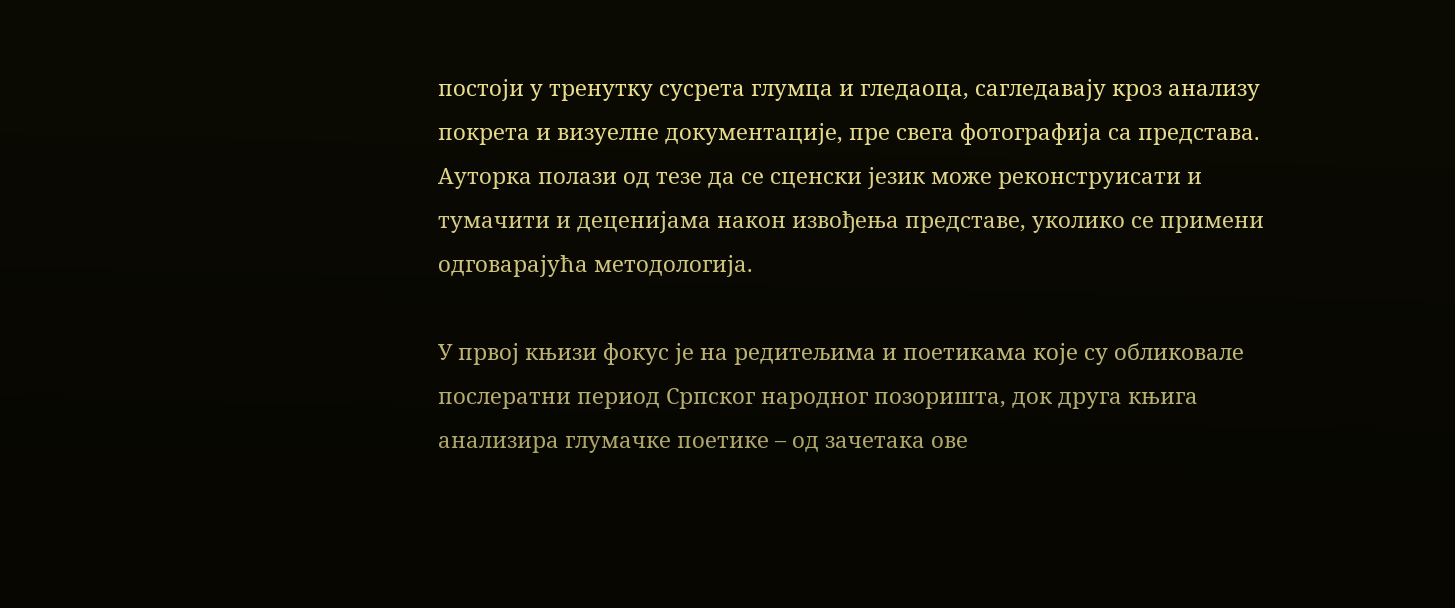постоји у тренутку сусрета глумца и гледаоца, сагледавају кроз анализу покрета и визуелне документације, пре свега фотографија са представа. Ауторка полази од тезе да се сценски језик може реконструисати и тумачити и деценијама након извођења представе, уколико се примени одговарајућа методологија.

У првој књизи фокус је на редитељима и поетикама које су обликовале послератни период Српског народног позоришта, док друга књига анализира глумачке поетике – од зачетака ове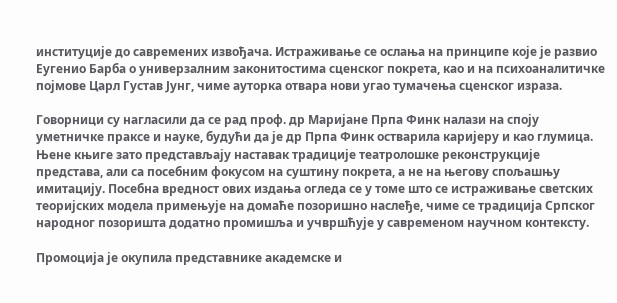институције до савремених извођача. Истраживање се ослања на принципе које је развио Еугенио Барба о универзалним законитостима сценског покрета, као и на психоаналитичке појмове Царл Густав Јунг, чиме ауторка отвара нови угао тумачења сценског израза.

Говорници су нагласили да се рад проф. др Маријане Прпа Финк налази на споју уметничке праксе и науке, будући да је др Прпа Финк остварила каријеру и као глумица. Њене књиге зато представљају наставак традиције театролошке реконструкције представа, али са посебним фокусом на суштину покрета, а не на његову спољашњу имитацију. Посебна вредност ових издања огледа се у томе што се истраживање светских теоријских модела примењује на домаће позоришно наслеђе, чиме се традиција Српског народног позоришта додатно промишља и учвршћује у савременом научном контексту.

Промоција је окупила представнике академске и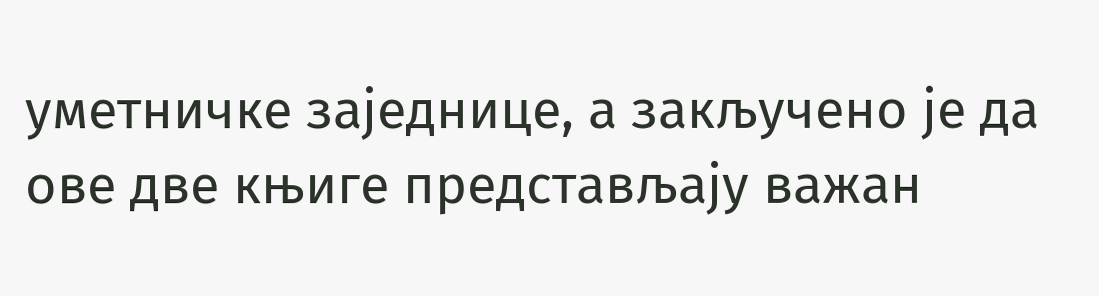уметничке заједнице, а закључено је да ове две књиге представљају важан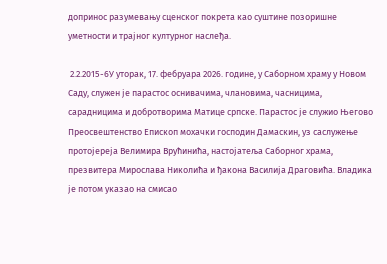допринос разумевању сценског покрета као суштине позоришне уметности и трајног културног наслеђа.

 2.2.2015-6У уторак, 17. фебруара 2026. године, у Саборном храму у Новом Саду, служен је парастос оснивачима, члановима, часницима, сарадницима и добротворима Матице српске. Парастос је служио Његово Преосвештенство Епископ мохачки господин Дамаскин, уз саслужење протојереја Велимира Врућинића, настојатеља Саборног храма, презвитера Мирослава Николића и ђакона Василија Драговића. Владика је потом указао на смисао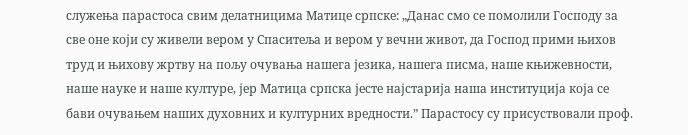служења парастоса свим делатницима Матице српске: „Данас смо се помолили Господу за све оне који су живели вером у Спаситеља и вером у вечни живот, да Господ прими њихов труд и њихову жртву на пољу очувања нашега језика, нашега писма, наше књижевности, наше науке и наше културе, јер Матица српска јесте најстарија наша институција која се бави очувањем наших духовних и културних вредности.ˮ Парастосу су присуствовали проф.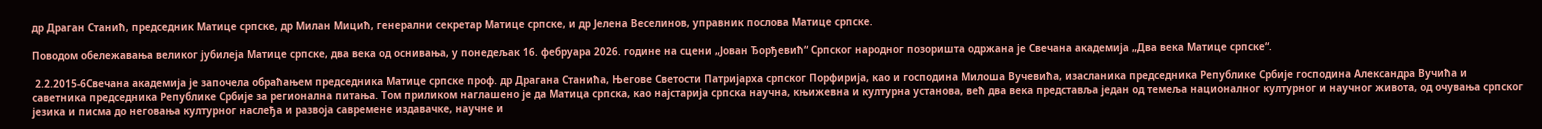др Драган Станић, председник Матице српске, др Милан Мицић, генерални секретар Матице српске, и др Јелена Веселинов, управник послова Матице српске.

Поводом обележавања великог јубилеја Матице српске, два века од оснивања, у понедељак 16. фебруара 2026. године на сцени „Јован Ђорђевић“ Српског народног позоришта одржана је Свечана академија „Два века Матице српске“.

 2.2.2015-6Свечана академија је започела обраћањем председника Матице српске проф. др Драгана Станића, Његове Светости Патријарха српског Порфирија, као и господина Милоша Вучевића, изасланика председника Републике Србије господина Александра Вучића и саветника председника Републике Србије за регионална питања. Том приликом наглашено је да Матица српска, као најстарија српска научна, књижевна и културна установа, већ два века представља један од темеља националног културног и научног живота, од очувања српског језика и писма до неговања културног наслеђа и развоја савремене издавачке, научне и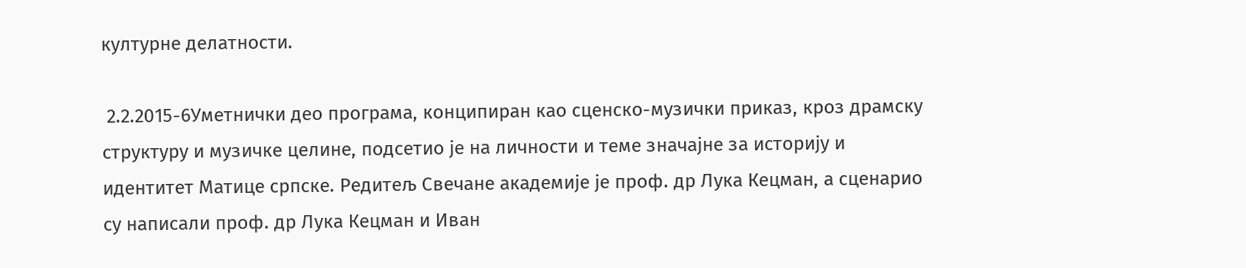културне делатности.

 2.2.2015-6Уметнички део програма, конципиран као сценско-музички приказ, кроз драмску структуру и музичке целине, подсетио је на личности и теме значајне за историју и идентитет Матице српске. Редитељ Свечане академије је проф. др Лука Кецман, а сценарио су написали проф. др Лука Кецман и Иван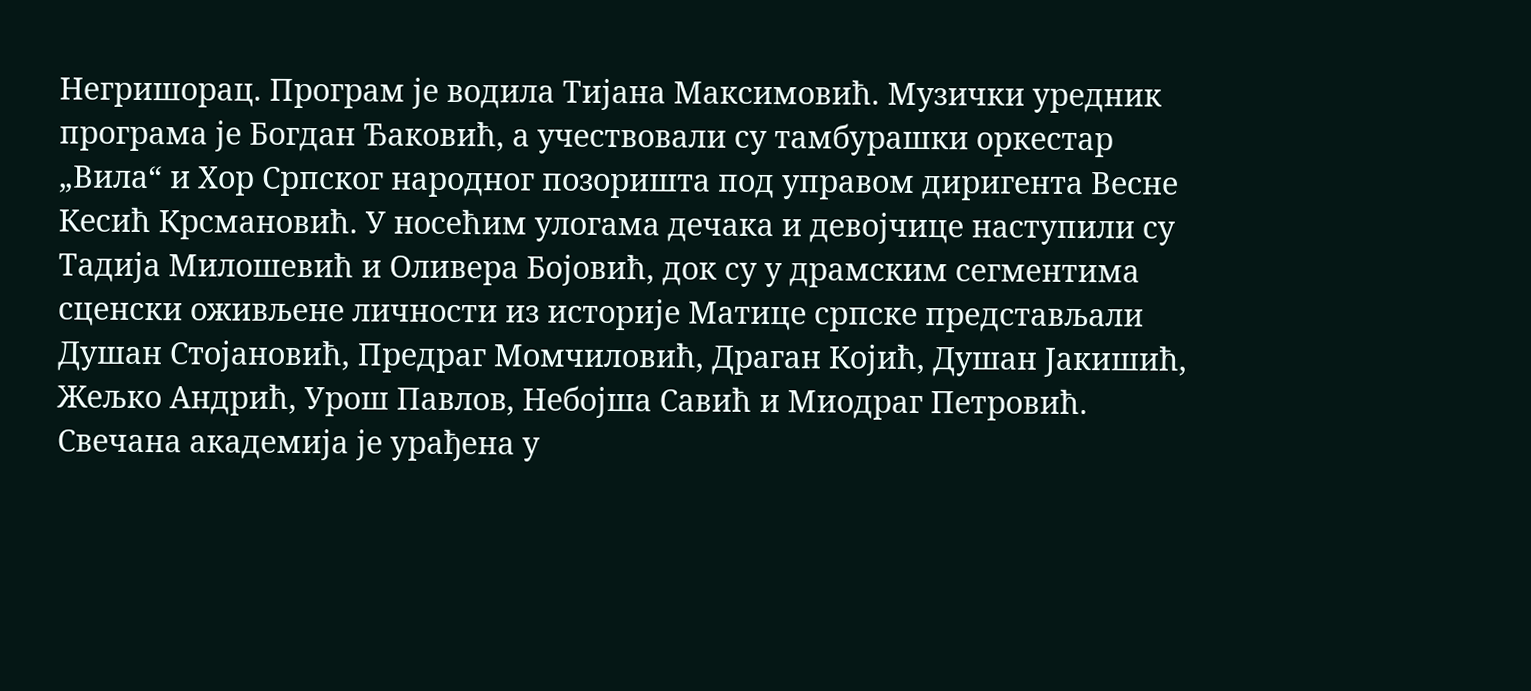Негришорац. Програм је водила Тијана Максимовић. Музички уредник програма је Богдан Ђаковић, а учествовали су тамбурашки оркестар „Вила“ и Хор Српског народног позоришта под управом диригента Весне Кесић Крсмановић. У носећим улогама дечака и девојчице наступили су Тадија Милошевић и Оливера Бојовић, док су у драмским сегментима сценски оживљене личности из историје Матице српске представљали Душан Стојановић, Предраг Момчиловић, Драган Којић, Душан Јакишић, Жељко Андрић, Урош Павлов, Небојша Савић и Миодраг Петровић. Свечана академија је урађена у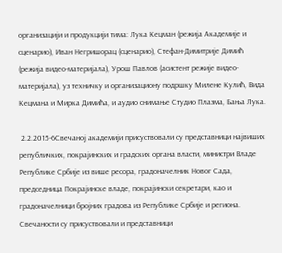организацији и продукцији тима: Лука Кецман (режија Академије и сценарио), Иван Негришорац (сценарио), Стефан-Димитрије Димић (режија видео-материјала), Урош Павлов (асистент режије видео-материјала), уз техничку и организациону подршку Милене Кулић, Вида Кецмана и Мирка Димића, и аудио снимање Студио Плазма, Бања Лука.

 2.2.2015-6Свечаној академији присуствовали су представници највиших републичких, покрајинских и градских органа власти, министри Владе Републике Србије из више ресора, градоначелник Новог Сада, председница Покрајинске владе, покрајински секретари, као и градоначелници бројних градова из Републике Србије и региона. Свечаности су присуствовали и представници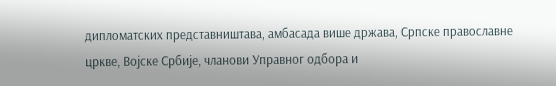дипломатских представништава, амбасада више држава, Српске православне цркве, Војске Србије, чланови Управног одбора и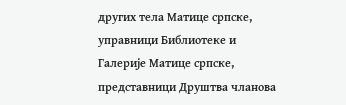других тела Матице српске, управници Библиотеке и Галерије Матице српске, представници Друштва чланова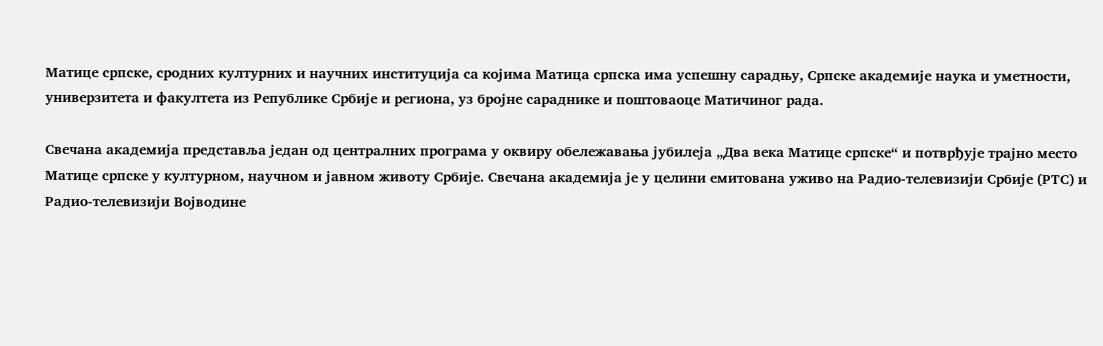Матице српске, сродних културних и научних институција са којима Матица српска има успешну сарадњу, Српске академије наука и уметности, универзитета и факултета из Републике Србије и региона, уз бројне сараднике и поштоваоце Матичиног рада.

Свечана академија представља један од централних програма у оквиру обележавања јубилеја „Два века Матице српске“ и потврђује трајно место Матице српске у културном, научном и јавном животу Србије. Свечана академија је у целини емитована уживо на Радио-телевизији Србије (РТС) и Радио-телевизији Војводине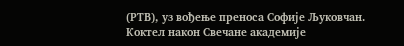(РТВ), уз вођење преноса Софије Љуковчан. Коктел након Свечане академије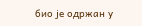био је одржан у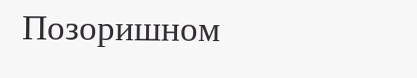Позоришном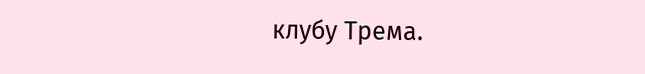клубу Трема.